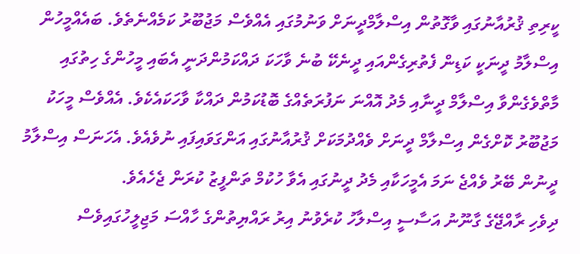ކީރިތި ޤުރުއާނުގައި ވާގޮތުން އިސްލާމްދީނަށް ވަނުމުގައި އެއްވެސް މަޖުބޫރު ކަމެއްނެތެވެ. ބައެއްމީހުން އިސްލާމު ދީނަކީ ކަޑިން ފެތުރިގެންއައި ދީނެކޭ ބުނެ ވާހަކަ ދައްކަމުންދަނީ އެބައި މީހުންގެ ހިތުގައި މާތްވެގެންވާ އިސްލާމް ދީނާއި މެދު އޮއްނަ ނަފުރަތެއްގެ ބޮޑުކަމުން ދައްކާ ވާހަކައެކެވެ. އެއްވެސް މީހަކު މަޖުބޫރު ކޮށްގެން އިސްލާމް ދީނަށް ވެއްދުމަކަށް ޤުރުއާނުގައި އަންގަވައިފައި ނުވެއެވެ. އެހަނަސް އިސްލާމު ދީނުން ބޭރު ވެއްޖެ ނަމަ އެމީހަކާއި މެދު ދީނުގައި އެވާ ހުކުމް ތަންފީޒު ކުރަން ޖެހެއެވެ.
ދިވެހި ރާއްޖޭގެ ގާނޫނު އަސާސީ އިސްލާހު ކުރެވުނު އިރު ރައްޔިތުންގެ ހާއްސަ މަޖިލީހުގައިވެސް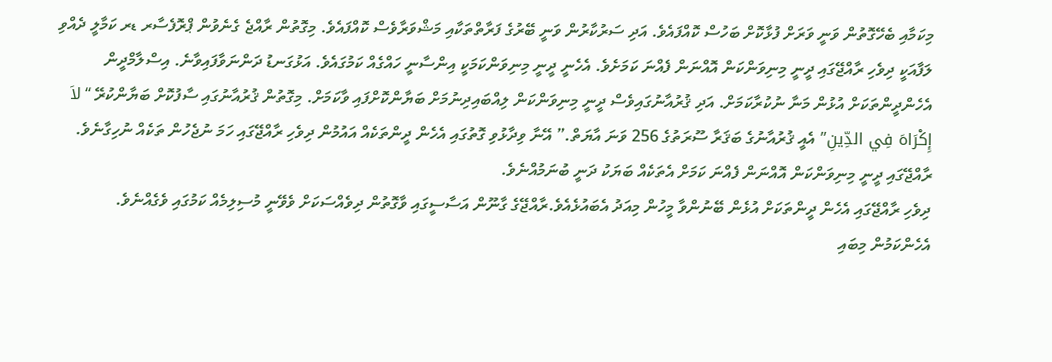މިކަމާއި ބެހޭގޮތުން ވަނީ ވަރަށް ފުޅާކޮށް ބަހުސް ކޮއްފައެވެ. އަދި ސަރުކާރުން ވަނީ ބޭރުގެ ފަރާތްތަކާއި މަޝްވަރާވެސް ކޮއްފައެވެ. މިގޮތުން ރާއްޖެ ގެނެވުން ޕްރޮފެސާރ ޑރ ކަމާލީ ދެއްވި ލަފާއަކީ ދިވެހި ރާއްޖޭގައި ދީނީ މިނިވަންކަން އޮއްނަން ފެއްނަ ކަމަށެވެ. އެހެނީ ދީނީ މިނިވަންކަމަކީ އިންސާނީ ހައްގެއް ކަމުގައެވެ. އަޅުގަނޑު ދަންނަވާފައިވާނެ. އިސްލާމްދީން އެހެންދީންތަކަށް އުޅުން މަނާ ނުކުރާކަމަށް. އަދި ޤުރުއާނުގައިވެސް ދީނީ މިނިވަންކަން ލިއްބައިދިނުމަށް ބަޔާންކޮށްފައި ވާކަމަށް. މިގޮތުން ޤުރުއާނުގައި ސާފުކޮށް ބަޔާންކުރޭ “لاَ إِكْرَاهَ فِي الدِّينِ” އެއީ ޤުރުއާނުގެ ބަޤަރާ ސޫރަތުގެ 256 ވަނަ އާޔަތް.” އޭނާ ވިދާޅުވި ގޮތުގައި އެހެން ދީންތަކެއް އައުމުން ދިވެހި ރާއްޖޭގައި ހަމަ ނުޖެހުން ތަކެއް ނުހިގާނެވެ. ރާއްޖޭގައި ދީނީ މިނިވަންކަން އޮއްނަން ފެއްނަ ކަމަށް އެތަކެއް ބަޔަކު ދަނީ ބުނަމުއްނެވެ.
ދިވެހި ރާއްޖޭގައި އެހެން ދީންތަކަށް އުޅެން ބޭނުންވާ މީހުން މިއަދު އެބައުޅެއެވެ.ރާއްޖޭގެ ގާނޫން އަސާސީގައި ވާގޮތުން ދިވެއްސަކަށް ވެވޭނީ މުސިލިމެއް ކަމުގައި ވެގެއްނެވެ. އެހެންކަމުން މިބައި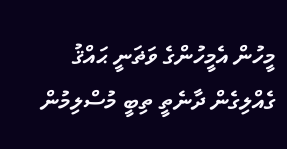މީހުން އެމީހުންގެ ވަޡަނީ ޙައްޤު ގެއްލިގެން ދާނެތީ ތިބީ މުސްލިމުން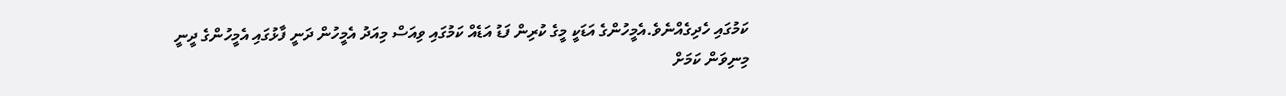ކަމުގައި ހެދިގެއްނެވެ.އެމީހުންގެ އަޑަކީ މީގެ ކުރިން ފަޑު އަޑެއް ކަމުގައި ވިއަސް މިއަދު އެމީހުން ދަނީ ފާޅުގައި އެމީހުންގެ ދީނީ މިނިވަން ކަމަށް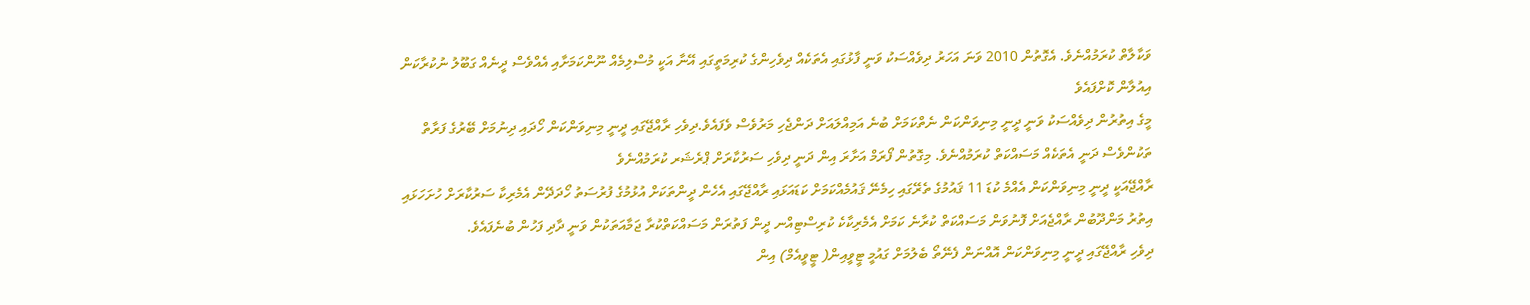ވަކާލާތް ކުރަމުއްނެވެ. އެގޮތުން 2010 ވަނަ އަހަރު ދިވެއްސަކު ވަނީ ފާޅުގައި އެތަކެއް ދިވެހިންގެ ކުރިމަތީގައި އޭނާ އަކީ މުސްލިމެއް ނޫންކަމަށާއި އެއްވެސް ދީނެއް ގަބޫލު ނުކުރާކަން އިއުލާން ކޮށްފައެވެ
މީގެ އިތުރުން ދިވެއްސަކު ވަނީ ދީނީ މިނިވަންކަން ނެތްކަމަށް ބުނެ އަމިއްލައަށް ދަންޖެހި މަރުވެސް ވެފައެވެ.ދިވެހި ރާއްޖޭގައި ދީނީ މިނިވަންކަން ހޯދައި ދިނުމަށް ބޭރުގެ ފަރާތް ތަކުންވެސް ދަނީ އެތަކެއް މަސައްކަތް ކުރަމުއްނެވެ. މިގޮތުން ފޯރަމް އަށާރަ އިން ދަނީ ދިވެހި ސަރުކާރަށް ޕްރެޝަރ ކުރަމުއްނެވެ
ރާއްޖޭއަކީ ދީނީ މިނިވަންކަން އެއްމެ ކުޑަ 11 ޤައުމުގެ ތެރޭގައި ހިމެނޭ ޤައުމެއްކަމަށް ކަޑައަޅައި ރާއްޖޭގައި އެހެން ދީންތަކަށް އުޅުމުގެ ފުރުސަތު ހޯދަދޭން އެމެރިކާ ސަރުކާރަށް ހުށަހަޅައި އިތުރު މަންދޫބުން ރާއްޖެއަށް ފޮނުވަން މަސައްކަތް ކުރާނެ ކަމަށް އެމެރިކާކެ ކުރިސްޓިއްނ ދީން ފަތުރަން މަސައްކަތްކުރާ ޖަމާއަތަކުން ވަނީ ދާދި ފަހުން ބުނެފައެވެ.
ދިވެހި ރާއްޖޭގައި ދީނީ މިނިވަންކަން އޮއްނަން ފެނޭތޯ ބެލުމަށް ގައުމީ ޓީވީއިން( ޓީވީއެމް) އިން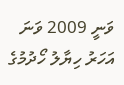ވަނީ 2009 ވަނަ އަހަރު ހިޔާލު ހޯދުމުގެ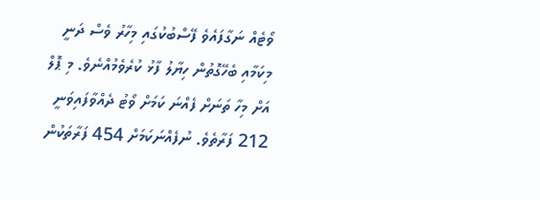ވޯޓެއް ނަގާފައެވެ ފޭސްބުކުގައި މިހާރު ވެސް ދަނީ މިކަމާއި ބެހޭގޮތުން ހިޔާލު ފާޅު ކުރެވެމުއްނެވެ. މި ޕޮލް އަށް މިހާ ތަނަށް ފެއްނަ ކަމަށް ވޯޓު ދެއްވާފައިވަނީ 212 ފަރާތެވެ. ނުފެއްނަކަމަށް 454 ފަރާތަކުން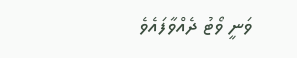ވަނީ ވޯޓު ދެއްވާފައެވެ